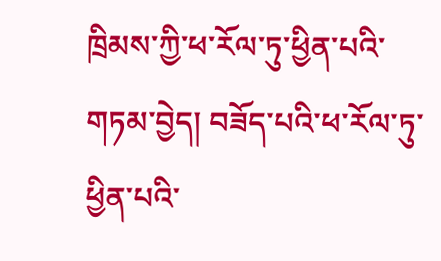ཁྲིམས་ཀྱི་ཕ་རོལ་ཏུ་ཕྱིན་པའི་གཏམ་བྱེད། བཟོད་པའི་ཕ་རོལ་ཏུ་ཕྱིན་པའི་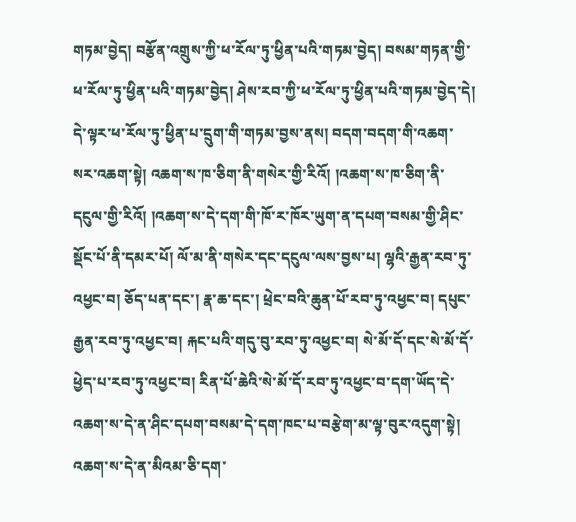གཏམ་བྱེད། བརྩོན་འགྲུས་ཀྱི་ཕ་རོལ་ཏུ་ཕྱིན་པའི་གཏམ་བྱེད། བསམ་གཏན་གྱི་ཕ་རོལ་ཏུ་ཕྱིན་པའི་གཏམ་བྱེད། ཤེས་རབ་ཀྱི་ཕ་རོལ་ཏུ་ཕྱིན་པའི་གཏམ་བྱེད་དེ། དེ་ལྟར་ཕ་རོལ་ཏུ་ཕྱིན་པ་དྲུག་གི་གཏམ་བྱས་ནས། བདག་བདག་གི་འཆག་སར་འཆག་སྟེ། འཆག་ས་ཁ་ཅིག་ནི་གསེར་གྱི་རིའོ། །འཆག་ས་ཁ་ཅིག་ནི་དངུལ་གྱི་རིའོ། །འཆག་ས་དེ་དག་གི་ཁོ་ར་ཁོར་ཡུག་ན་དཔག་བསམ་གྱི་ཤིང་སྡོང་པོ་ནི་དམར་པོ། ལོ་མ་ནི་གསེར་དང་དངུལ་ལས་བྱས་པ། ལྷའི་རྒྱན་རབ་ཏུ་འཕྱང་བ། ཅོད་པན་དང་། རྣ་ཆ་དང་། ཕྲེང་བའི་ཆུན་པོ་རབ་ཏུ་འཕྱང་བ། དཔུང་རྒྱན་རབ་ཏུ་འཕྱང་བ། རྐང་པའི་གདུ་བུ་རབ་ཏུ་འཕྱང་བ། སེ་མོ་དོ་དང་སེ་མོ་དོ་ཕྱེད་པ་རབ་ཏུ་འཕྱང་བ། རིན་པོ་ཆེའི་སེ་མོ་དོ་རབ་ཏུ་འཕྱང་བ་དག་ཡོད་དེ་འཆག་ས་དེ་ན་ཤིང་དཔག་བསམ་དེ་དག་ཁང་པ་བརྩེག་མ་ལྟ་བུར་འདུག་སྟེ། འཆག་ས་དེ་ན་མིའམ་ཅི་དག་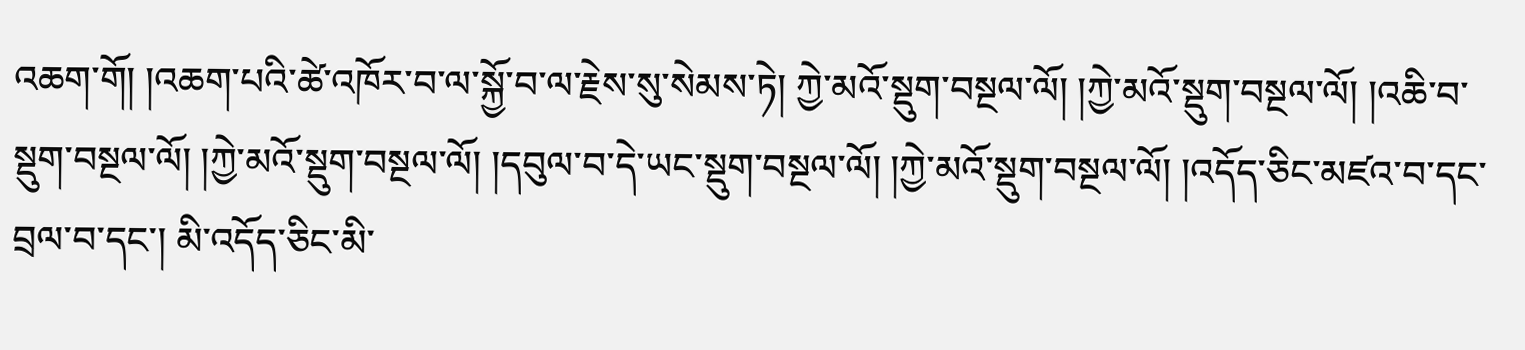འཆག་གོ། །འཆག་པའི་ཚེ་འཁོར་བ་ལ་སྐྱོ་བ་ལ་རྗེས་སུ་སེམས་ཏེ། ཀྱེ་མའོ་སྡུག་བསྔལ་ལོ། །ཀྱེ་མའོ་སྡུག་བསྔལ་ལོ། །འཆི་བ་སྡུག་བསྔལ་ལོ། །ཀྱེ་མའོ་སྡུག་བསྔལ་ལོ། །དབུལ་བ་དེ་ཡང་སྡུག་བསྔལ་ལོ། །ཀྱེ་མའོ་སྡུག་བསྔལ་ལོ། །འདོད་ཅིང་མཛའ་བ་དང་བྲལ་བ་དང་། མི་འདོད་ཅིང་མི་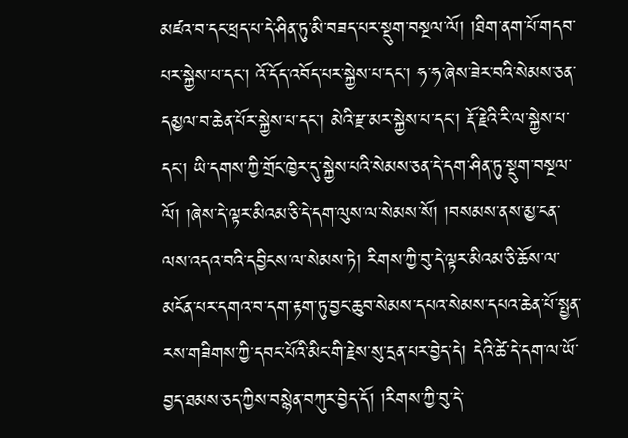མཛའ་བ་དང་ཕྲད་པ་དེ་ཤིན་ཏུ་མི་བཟད་པར་སྡུག་བསྔལ་ལོ། །ཐིག་ནག་པོ་གདབ་པར་སྐྱེས་པ་དང་། འོ་དོད་འབོད་པར་སྐྱེས་པ་དང་། ཧ་ཧ་ཞེས་ཟེར་བའི་སེམས་ཅན་དམྱལ་བ་ཆེན་པོར་སྐྱེས་པ་དང་། མེའི་རྫ་མར་སྐྱེས་པ་དང་། རྡོ་རྗེའི་རི་ལ་སྐྱེས་པ་དང་། ཡི་དགས་ཀྱི་གྲོང་ཁྱེར་དུ་སྐྱེས་པའི་སེམས་ཅན་དེ་དག་ཤིན་ཏུ་སྡུག་བསྔལ་ལོ། །ཞེས་དེ་ལྟར་མིའམ་ཅི་དེ་དག་ལུས་ལ་སེམས་སོ། །བསམས་ནས་མྱ་ངན་ལས་འདའ་བའི་དབྱིངས་ལ་སེམས་ཏེ། རིགས་ཀྱི་བུ་དེ་ལྟར་མིའམ་ཅི་ཆོས་ལ་མངོན་པར་དགའ་བ་དག་རྟག་ཏུ་བྱང་ཆུབ་སེམས་དཔའ་སེམས་དཔའ་ཆེན་པོ་སྤྱན་རས་གཟིགས་ཀྱི་དབང་པོའི་མིང་གི་རྗེས་སུ་དྲན་པར་བྱེད་དེ། དེའི་ཚེ་དེ་དག་ལ་ཡོ་བྱད་ཐམས་ཅད་ཀྱིས་བསྙེན་བཀུར་བྱེད་དོ། །རིགས་ཀྱི་བུ་དེ་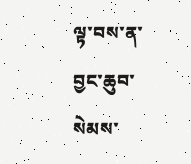ལྟ་བས་ན་བྱང་ཆུབ་སེམས་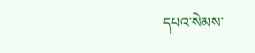དཔའ་སེམས་